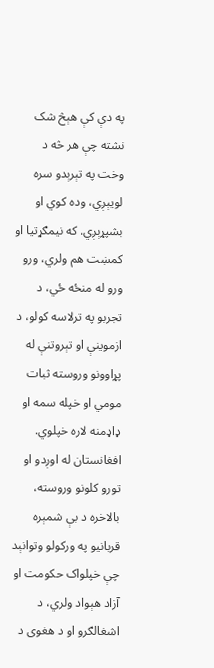په دې کې هېڅ شک نشته چې هر څه د وخت په تېرېدو سره لویېږي، وده کوي او بشپړېږي. که نیمګړتیا او کمښت هم ولري، ورو ورو له منځه ځي، د تجربو په ترلاسه کولو، د ازموینې او تېروتنې له پړاوونو وروسته ثبات مومي او خپله سمه او ډاډمنه لاره خپلوي.
افغانستان له اوږدو او تورو کلونو وروسته، بالاخره د بې شمېره قربانیو په ورکولو وتوانېد چې خپلواک حکومت او آزاد هېواد ولري، د اشغالګرو او د هغوی د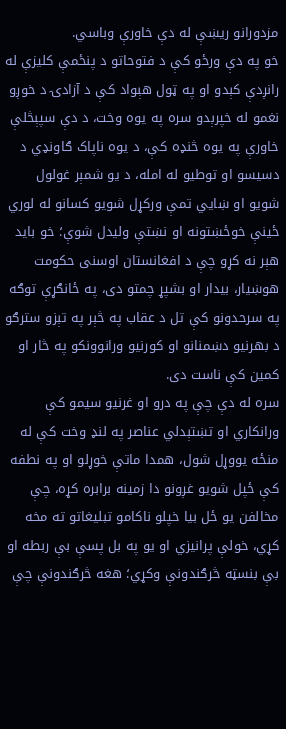مزدورانو ریښې له دې خاورې وباسي.
خو په دې ورځو کې د فتوحاتو د پنځمې کلیزې له رانږدې کېدو او په ټول هېواد کې د آزادۍ د خوږو نغمو له خپرېدو سره په یوه وخت، د دې سپېڅلې خاورې په یوه څنډه کې، د یوه ناپاک ګاونډي د دسیسو او توطیو له امله، د یو شمېر غولول شویو او ښایي تمې ورکړل شویو کسانو له لوري ځینې خوځښتونه او نښتې ولیدل شوې؛ خو باید هېر نه کړو چې د افغانستان اوسنی حکومت هوښیار، بیدار او بشپړ چمتو دی، په ځانګړې توګه په سرحدونو کې تل د عقاب په څېر په تېزو سترګو د بهرنیو دښمنانو او کورنیو ورانوونکو په څار او کمین کې ناست دی.
سره له دې چې په درو او غرنیو سیمو کې ورانکاري او تښتېدلي عناصر په لنډ وخت کې له منځه یووړل شول، همدا ماتې خوړلو او په نطفه کې ځپل شویو غږونو دا زمینه برابره کړه، چې مخالفن یو ځل بیا خپلو ناکامو تبلیغاتو ته مخه کړي، خولې پرانیزي او یو په بل پسې بې ربطه او بې بنسټه څرګندونې وکړي؛ هغه څرګندونې چې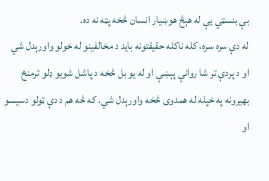بې بنسټي یې له هېڅ هوښیار انسان څخه پټه نه ده.
له دې سره سره، کله ناکله حقیقتونه باید د مخالفینو له خولو واورېدل شي او د پردې تر شا روانې پېښې او له یو بل څخه د پاشل شویو ډلو ترمنځ بهیرونه په خپله له همدوی څخه واورېدل شي. که څه هم د دې ټولو دسیسو او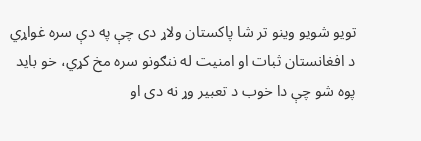تویو شویو وینو تر شا پاکستان ولاړ دی چې په دې سره غواړي د افغانستان ثبات او امنیت له ننګونو سره مخ کړي، خو باید پوه شو چې دا خوب د تعبیر وړ نه دی او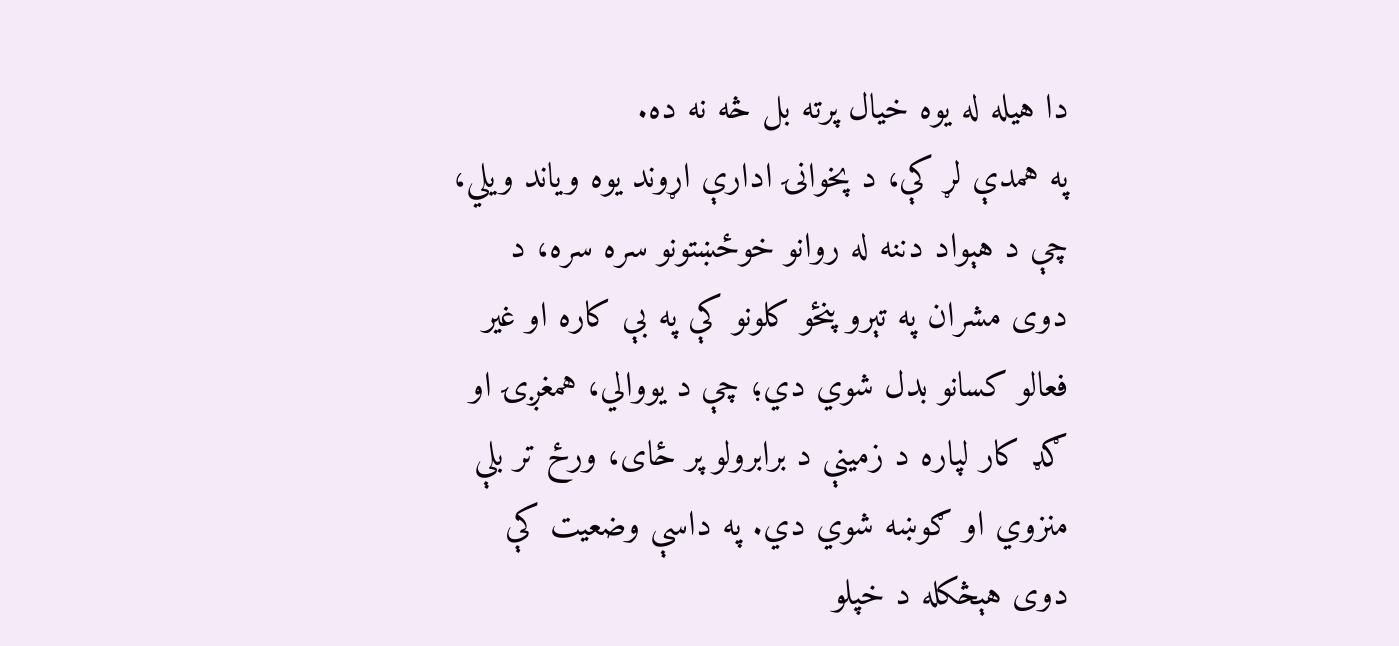دا هیله له یوه خیال پرته بل څه نه ده.
په همدې لړ کې، د پخوانۍ ادارې اړوند یوه ویاند ویلي، چې د هېواد دننه له روانو خوځښتونو سره سره، د دوی مشران په تېرو پنځو کلونو کې په بې کاره او غیر فعالو کسانو بدل شوي دي؛ چې د یووالي، همغږۍ او ګډ کار لپاره د زمینې د برابرولو پر ځای، ورځ تر بلې منزوي او ګوښه شوي دي. په داسې وضعیت کې دوی هېڅکله د خپلو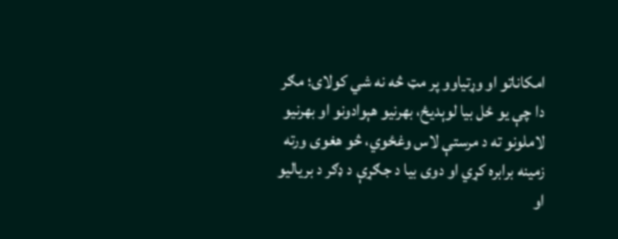امکاناتو او وړتیاوو پر مټ څه نه شي کولای؛ مګر دا چې یو ځل بیا لوېدیځ، بهرنیو هېوادونو او بهرنیو لاملونو ته د مرستې لاس وغځوي، څو هغوی ورته زمینه برابره کړي او دوی بیا د جګړې د ډګر د بریالیو او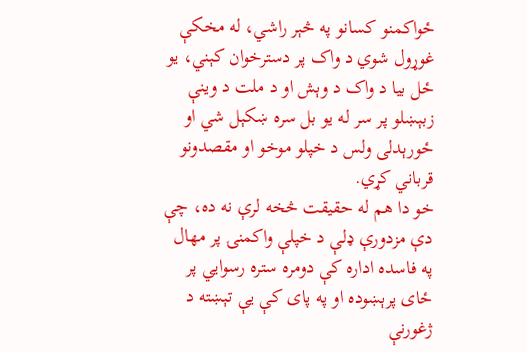ځواکمنو کسانو په څېر راشي، له مخکې غوړول شوي د واک پر دسترخوان کېني، یو ځل بیا د واک د وېش او د ملت د وینې زبېښلو پر سر له یو بل سره ښکېل شي او ځورېدلی ولس د خپلو موخو او مقصدونو قرباني کړي.
خو دا هم له حقیقت څخه لرې نه ده، چې دې مزدورې ډلې د خپلې واکمنۍ پر مهال په فاسده اداره کې دومره ستره رسوایي پر ځای پرېښوده او په پای کې یې تېښته د ژغورنې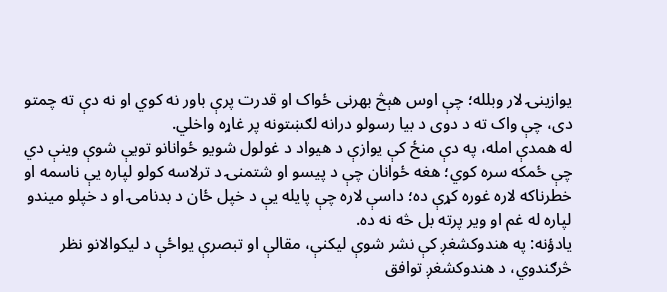یوازینۍ لار وبلله؛ چې اوس هېڅ بهرنی ځواک او قدرت پرې باور نه کوي او نه دې ته چمتو دی، چې واک ته د دوی د بیا رسولو درانه لګښتونه پر غاړه واخلي.
له همدې امله، په دې منځ کې یوازې د هیواد د غولول شویو ځوانانو تویې شوې وینې دي چې ځمکه سره کوي؛ هغه ځوانان چې د پیسو او شتمنۍ د ترلاسه کولو لپاره یې ناسمه او خطرناکه لاره غوره کړې ده؛ داسې لاره چې پایله یې د خپل ځان د بدنامۍ او د خپلو میندو لپاره له غم او ویر پرته بل څه نه ده.
یادؤنه: په هندوکشغږ کې نشر شوې لیکنې، مقالې او تبصرې یواځې د لیکوالانو نظر څرګندوي، د هندوکشغږ توافق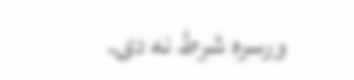ورسره شرط نه دی.